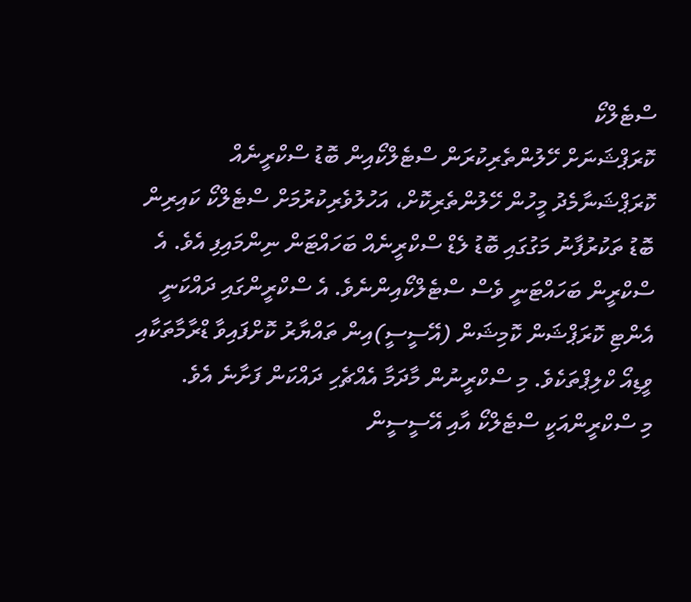ސްޓެލްކޯ
ކޮރަޕްޝަނަށް ހޭލުންތެރިކުރަން ސްޓެލްކޯއިން ބޮޑު ސްކްރީނެއް
ކޮރަޕްޝަނާމެދު މީހުން ހޭލުންތެރިކޮށް، އަހުލުވެރިކުރުމަށް ސްޓެލްކޯ ކައިރިން ބޮޑު ތަކުރުފާނު މަގުގައި ބޮޑު ލެޑް ސްކްރީނެއް ބަހައްޓަން ނިންމައިފި އެވެ. އެ ސްކްރީން ބަހައްޓަނީ ވެސް ސްޓެލްކޯއިންނެވެ. އެ ސްކްރީންގައި ދައްކަނީ އެންޓި ކޮރަޕްޝަން ކޮމިޝަން (އޭސީސީ)އިން ތައްޔާރު ކޮށްފައިވާ ޑްރާމާތަކާއި ވީޑިއޯ ކްލިޕްތަކެވެ. މި ސްކްރީނުން މާދަމާ އެއްޗެހި ދައްކަން ފަށާނެ އެވެ.
މި ސްކްރީންއަކީ ސްޓެލްކޯ އާއި އޭސީސީން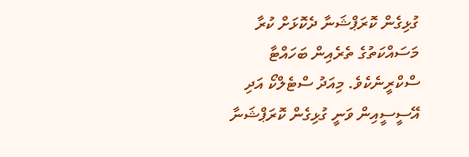ގުޅިގެން ކޮރަޕްޝަނާ ދެކޮޅަށް ކުރާ މަސައްކަތުގެ ތެރެއިން ބަހައްޓާ ސްކްރީނެކެވެ. މިއަދު ސްޓެލްކޯ އަދި އޭސީސީއިން ވަނީ ގުޅިގެން ކޮރަޕްޝަނާ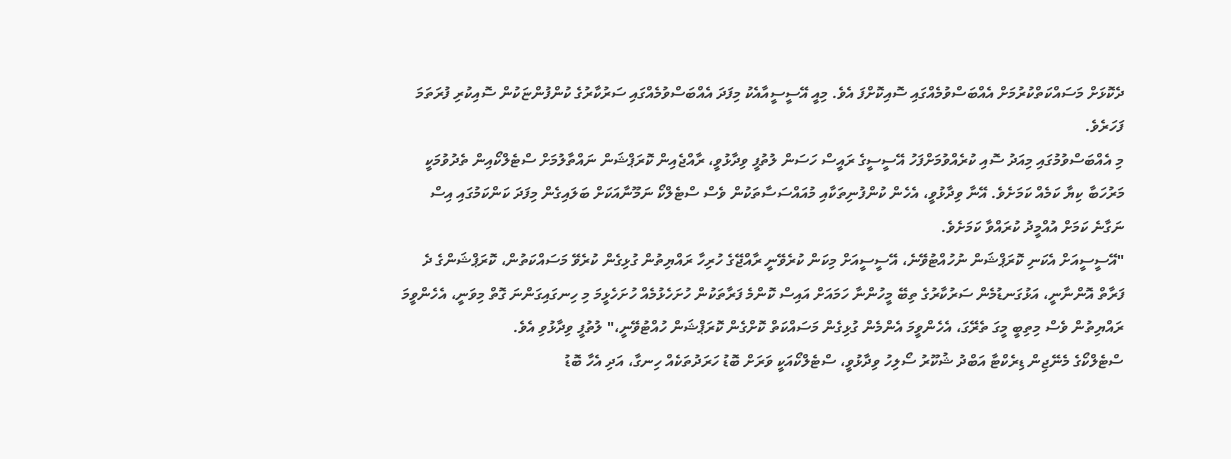ދެކޮޅަށް މަސައްކަތްކުރުމަށް އެއްބަސްވުމެއްގައި ސޮއިކޮށްފަ އެވެ. މިއީ އޭސީސީއާއެކު މިފަދަ އެއްބަސްވުމެއްގައި ސަރުކާރުގެ ކުންފުންޏަކުން ސޮއިކުރި ފުރަތަމަ ފަހަރެވެ.
މި އެއްބަސްވުމުގައި މިއަދު ސޮއި ކުރެއްވުމަށްފަހު އޭސީސީގެ ރައީސް ހަސަން ލުތުފީ ވިދާޅުވީ، ރާއްޖެއިން ކޮރަޕްޝަން ނައްތާލުމަށް ސްޓެލްކޯއިން ތެދުވުމަކީ މަރުހަބާ ކިޔާ ކަމެއް ކަމަށެވެ. އޭނާ ވިދާޅުވީ، އެހެން ކުންފުނިތަކާއި މުއައްސަސާތަކުން ވެސް ސްޓެލްކޯ ނަމޫނާއަކަށް ބަލައިގެން މިފަދަ ކަންކަމުގައި އިސް ނަގާނެ ކަމަށް އުއްމީދު ކުރައްވާ ކަމަށެވެ.
"އޭސީސީއަށް އެކަނި ކޮރަޕްޝަން ނުހުއްޓުވޭނެ، އޭސީސީއަށް މިކަން ކުރެވޭނީ ރާއްޖޭގެ ހުރިހާ ރައްޔިތުން ގުޅިގެން ކުރެވޭ މަސައްކަތުން، ކޮރަޕްޝަންގެ ދެ ފަރާތް އޮންނާނީ، އަޅުގަނޑުމެން ސަރުކާރުގެ ތިބޭ މީހުންނާ ހަމައަށް އައިސް ކޮންމެ ފަރާތަކުން ހުށަހެޅުމެއް ހުށަހެޅީމަ މި ހިނގައިގަންނަ ގޮތް މިވަނީ، އެހެންވީމަ ރައްޔިތުން ވެސް މިތިބީ މީގަ ތެރޭގަ، އެހެންވީމަ އެންމެން ގުޅިގެން މަސައްކަތް ކޮށްގެން ކޮރަޕްޝަން ހުއްޓުވޭނީ،" ލުތުފީ ވިދާޅުވި އެވެ.
ސްޓެލްކޯގެ މެނޭޖިން ޑިރެކްޓާ އަބްދު ޝުކޫރު ސޯލިހު ވިދާޅުވީ، ސްޓެލްކޯއަކީ ވަރަށް ބޮޑު ހަރަދުތަކެއް ހިނގާ، އަދި އެހާ ބޮޑު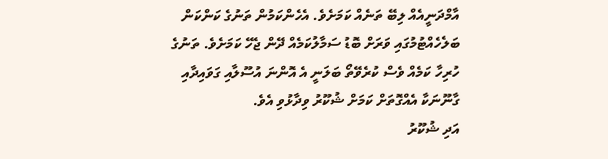އާމްދަނީއެއް ލިބޭ ތަނެއް ކަމަށެވެ. އެހެންކަމުން ތަނުގެ ކަންކަން ބަލެހެއްޓުމުގައި ވަރަށް ބޮޑު ސަމާލުކަމެއް ދޭން ޖެހޭ ކަމަށެވެ. ތަނުގެ ހުރިހާ ކަމެއް ވެސް ކުރެވޭތޯ ބަލަނީ އެ އޮންނަ އުސޫލާއި ގަވައިދާއި ގާނޫނަކާ އެއްގޮތަށް ކަމަށް ޝުކޫރު ވިދާޅުވި އެވެ.
އަދި ޝުކޫރު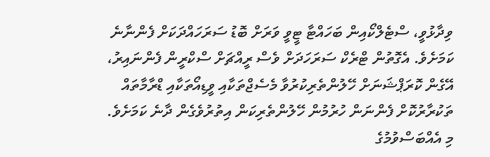ވިދާޅުވީ، ސްޓެލްކޯއިން ބަހައްޓާ ޓީވީ ވަރަށް ބޮޑު ސަރަހައްދަކަށް ފެންނާނެ ކަމަށެވެ. އެގޮތުން ޓްރެކް ސަރަހަދަށް ވެސް ރީއްޗަށް ސްކްރީން ފެންނައިރު، އޭގެން ކޮރަޕްޝަނަށް ހޭލުންތެރިކުރުވާ މެސެޖްތަކާއި ވީޑިއޯތަކާއި ޑްރާމާތައް ތަކުރާރުކޮށް ފެންނަން ހުރުމުން ހޭލުންތެރިކަން އިތުރުވެގެން ދާނެ ކަމަށެވެ.
މި އެއްބަސްވުމުގެ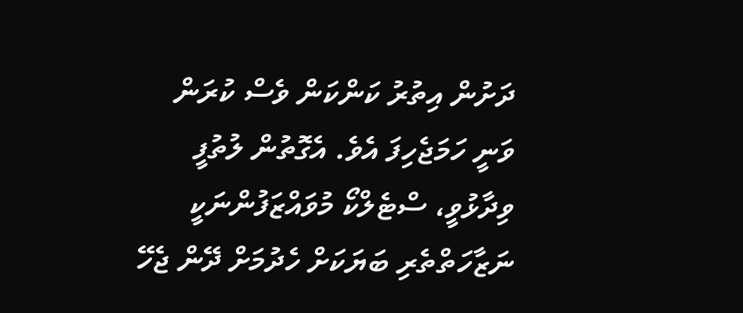ދަށުން އިތުރު ކަންކަން ވެސް ކުރަން ވަނީ ހަމަޖެހިފަ އެވެ. އެގޮތުން ލުތުފީ ވިދާޅުވީ، ސްޓެލްކޯ މުވައްޒަފުންނަކީ ނަޒާހަތްތެރި ބަޔަކަށް ހެދުމަށް ދޭން ޖެހޭ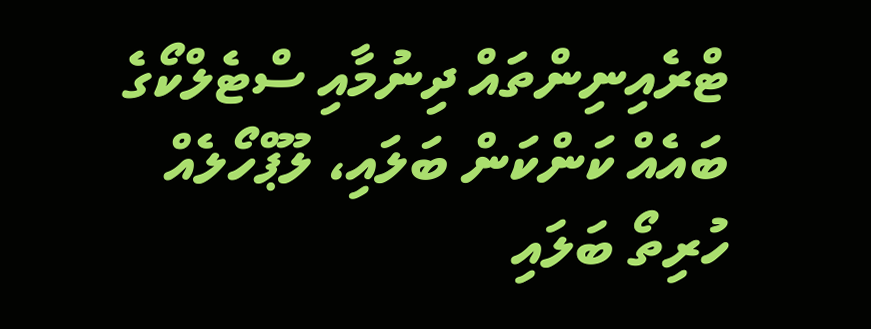ޓްރެއިނިންތައް ދިނުމާއި ސްޓެލްކޯގެ ބައެއް ކަންކަން ބަލައި، ލޫޕްހޯލެއް ހުރިތޯ ބަލައި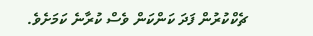ޗެކްކުރުން ފަދަ ކަންކަން ވެސް ކުރާނެ ކަމަށެވެ.